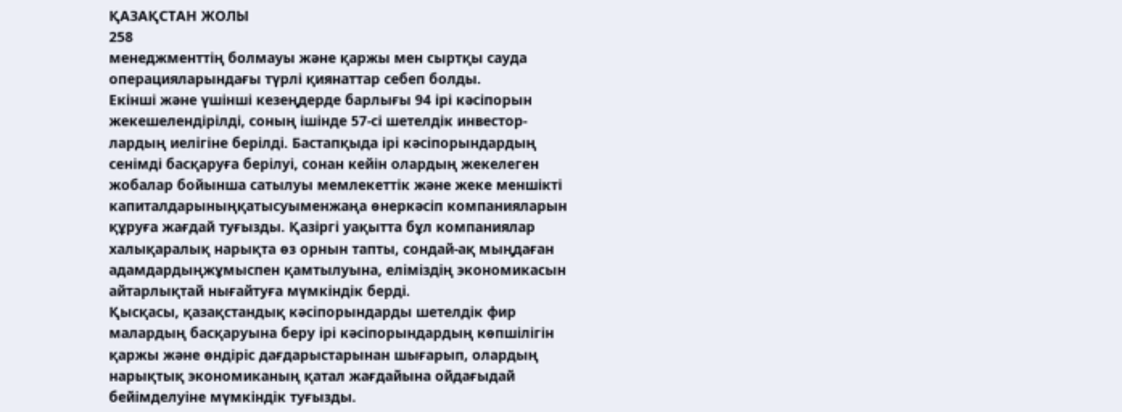ҚАЗАҚСТАН ЖОЛЫ
258
менеджменттің болмауы және қаржы мен сыртқы сауда
операцияларындағы түрлі қиянаттар себеп болды.
Екінші және үшінші кезеңдерде барлығы 94 ірі кәсіпорын
жекешелендірілді, соның ішінде 57-сі шетелдік инвестор-
лардың иелігіне берілді. Бастапқыда ірі кәсіпорындардың
сенімді басқаруға берілуі, сонан кейін олардың жекелеген
жобалар бойынша сатылуы мемлекеттік және жеке меншікті
капиталдарыныңқатысуыменжаңа өнеркәсіп компанияларын
құруға жағдай туғызды. Қазіргі уақытта бұл компаниялар
халықаралық нарықта өз орнын тапты, сондай-ақ мыңдаған
адамдардыңжұмыспен қамтылуына, еліміздің экономикасын
айтарлықтай нығайтуға мүмкіндік берді.
Қысқасы, қазақстандық кәсіпорындарды шетелдік фир
малардың басқаруына беру ірі кәсіпорындардың көпшілігін
қаржы және өндіріс дағдарыстарынан шығарып, олардың
нарықтық экономиканың қатал жағдайына ойдағыдай
бейімделуіне мүмкіндік туғызды.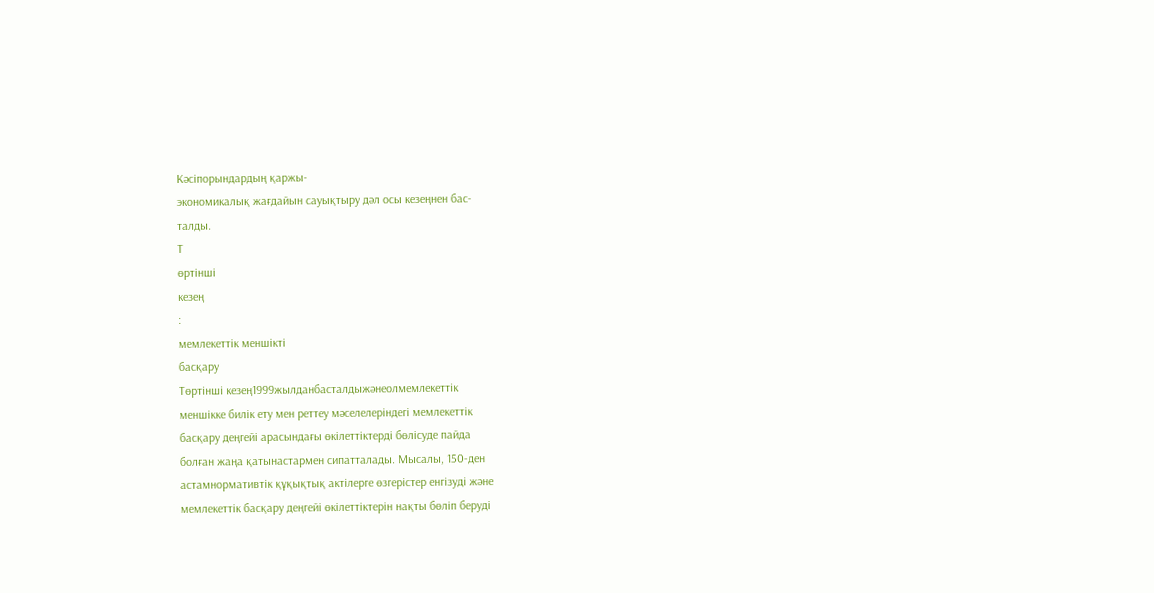Кәсіпорындардың қаржы-
экономикалық жағдайын сауықтыру дәл осы кезеңнен бас-
талды.
Т
өртінші
кезең
:
мемлекеттік меншікті
басқару
Төртінші кезең1999жылданбасталдыжәнеолмемлекеттік
меншікке билік ету мен реттеу мәселелеріндегі мемлекеттік
басқару деңгейі арасындағы өкілеттіктерді бөлісуде пайда
болған жаңа қатынастармен сипатталады. Мысалы, 150-ден
астамнормативтік құқықтық актілерге өзгерістер енгізуді және
мемлекеттік басқару деңгейі өкілеттіктерін нақты бөліп беруді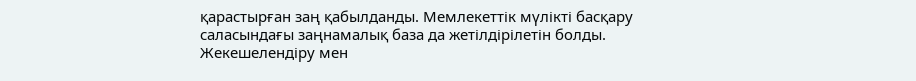қарастырған заң қабылданды. Мемлекеттік мүлікті басқару
саласындағы заңнамалық база да жетілдірілетін болды.
Жекешелендіру мен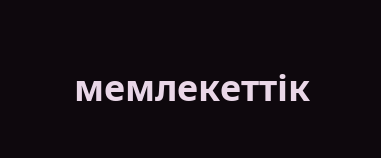мемлекеттік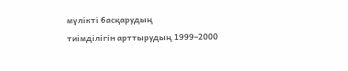мүлікті басқарудың
тиімділігін арттырудың 1999–2000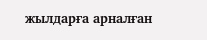жылдарға арналған